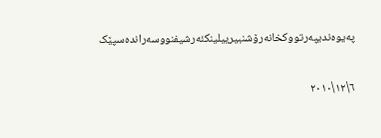په‌یوه‌ندیپه‌رتووکخانه‌رۆشنبیرییلینکئه‌رشیفنووسه‌رانده‌سپێک

٦\١٢\٢٠١٠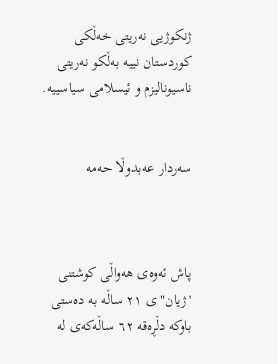ژنکوژیی نەریتی خەڵکی کوردستان نییە بەڵکو نەریتی ناسیونالیزم و ئیسلامی سیاسییە.


سەردار عەبدوڵا حەمە



پاش ئەوەی ھەواڵی کوشتنی 'ژیان"ی ٢١ ساڵە بە دەستی باوکە دڵڕەقە ٦٢ ساڵەکەی لە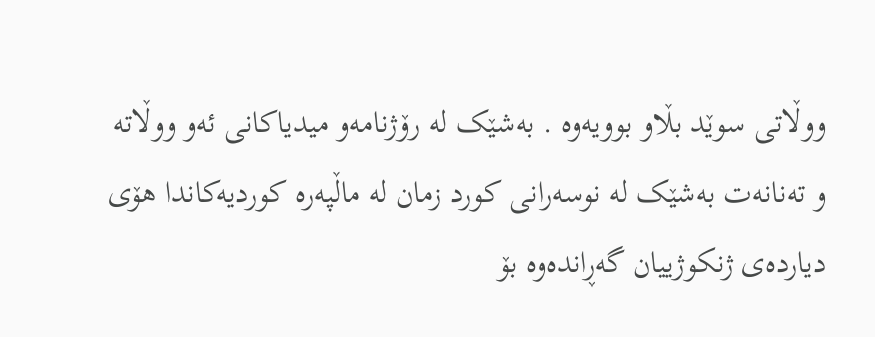ووڵاتی سوێد بڵاو بوویەوە . بەشێک لە رۆژنامەو میدیاکانی ئەو ووڵاتە و تەنانەت بەشێک لە نوسەرانی کورد زمان لە ماڵپەرە کوردیەکاندا ھۆی دیاردەی ژنکوژییان گەڕاندەوە بۆ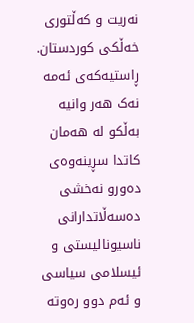نەریت و کەڵتوری خەڵکی کوردستان. ڕاستیەکەی ئەمە نەک ھەر وانیە بەڵکو لە ھەمان کاتدا سڕینەوەی دەورو نەخشی دەسەڵاتدارانی ناسیونالیستی و ئیسلامی سیاسی و ئەم دوو رەوتە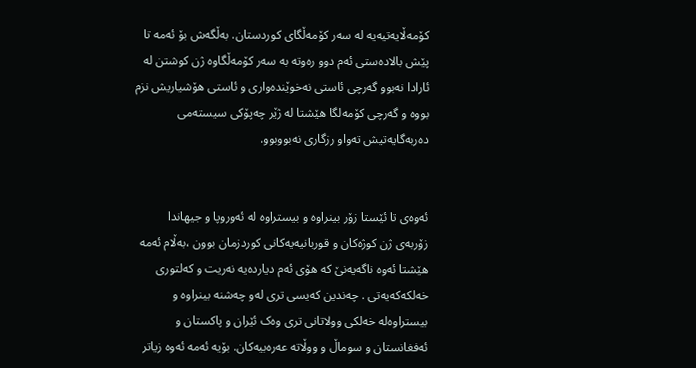کۆمەڵایەتیەیە لە سەر کۆمەڵگای کوردستان. بەڵگەش بۆ ئەمە تا پێش بالادەستی ئەم دوو رەوتە بە سەر کۆمەڵگاوە ژن کوشتن لە ئارادا نەبوو گەرچی ئاستی نەخوێندەواری و ئاستی ھۆشیاریش نزم بووە و گەرچی کۆمەلگا ھێشتا لە ژێر چەپۆکی سیستەمی دەربەگایەتیش تەواو رزگاری نەبووبوو.


ئەوەی تا ئێستا زۆر بینراوە و بیستراوە لە ئەوروپا و جیھاندا زۆربەی ژن کوژەکان و قوربانیەیەکانی کوردزمان بوون ،بەڵام ئەمە ھێشتا ئەوە ناگەیەنێ کە ھۆی ئەم دیاردەیە نەریت و کەلتوری خەلکەکەیەتی . چەندین کەیسی تری لەو چەشنە بینراوە و بیستراوەلە خەلکی وولاتانی تری وەک ئێران و پاکستان و ئەفغانستان و سوماڵ و ووڵاتە عەرەبیەکان. بۆیە ئەمە ئەوە زیاتر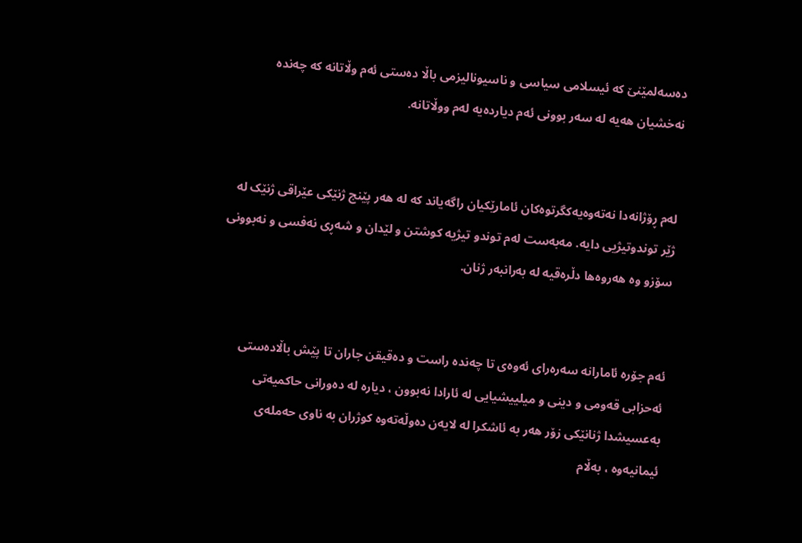دەسەلمێنێ کە ئیسلامی سیاسی و ناسیونالیزمی باڵا دەستی ئەم وڵاتانە کە چەندە نەخشیان ھەیە لە سەر بوونی ئەم دیاردەیە لەم ووڵاتانە.


لەم ڕۆژانەدا نەتەوەیەکگرتوەکان ئامارێکیان راگەیاند کە لە ھەر پێنج ژنێکی عێراقی ژنێک لە ژێر توندوتیژیی دایە. مەبەست لەم توندو تیژیە کوشتن و لێدان و شەڕی نەفسی و نەبوونی سۆزو وە ھەروەھا دڵرەقیە لە بەرانبەر ژنان.


ئەم جۆرە ئامارانە سەرەرای ئەوەی تا چەندە راست و دەقیقن جاران تا پێش باڵادەستی ئەحزابی قەومی و دینی و میلییشیایی لە ئارادا نەبوون ، دیارە لە دەورانی حاکمیەتی بەعسیشدا ژنانێکی زۆر ھەر بە ئاشکرا لە لایەن دەوڵەتەوە کوژران بە ناوی حەملەی ئیمانیەوە ، بەڵام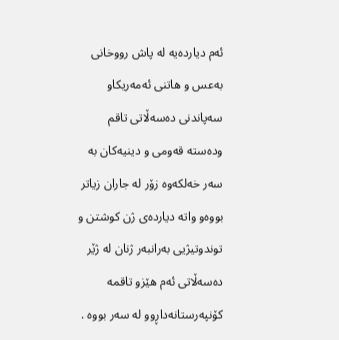ئەم دیاردەیە لە پاش رووخانی بەعس و ھاتنی ئەمەریکاو سەپاندنی دەسەڵاتی تاقم ودەستە قەومی و دینیەکان بە سەر خەلکەوە زۆر لە جاران زیاتر بووەو واتە دیاردەی ژن کوشتن و توندوتیژیی بەرانبەر ژنان لە ژێر دەسەڵاتی ئەم ھێزو تاقمە کۆنپەرستانەداڕوو لە سەر بووە .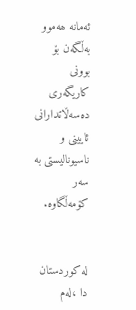ئەمانە ھەموو بەڵگەن بۆ بوونی کاریگەری دەسەڵاتدارانی ئایینی و ناسیونالیستی بە سەر کۆمەڵگاوە.


لە کوردستان دا ،لەم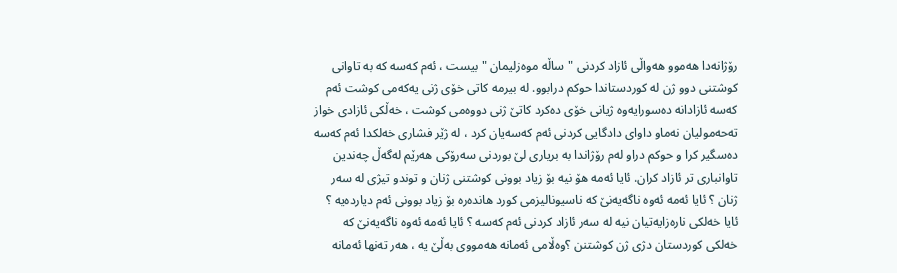رۆژانەدا ھەموو ھەواڵی ئازاد کردنی "ساڵە موەزلیمان " بیست ، ئەم کەسە کە بە تاوانی کوشتنی دوو ژن لە کوردستاندا حوکم درابوو. لە بیرمە کاتی خۆی ژنی یەکەمی کوشت ئەم کەسە ئازادانە دەسورایەوە ژیانی خۆی دەکرد کاتێ ژنی دووەمی کوشت ، خەڵکی ئازادی خواز تەحەمولیان نەماو داوای دادگایی کردنی ئەم کەسەیان کرد ، لە ژێر فشاری خەلکدا ئەم کەسە دەسگیر کرا و حوکم دراو لەم رۆژاندا بە بریاری لێ بوردنی سەرۆکی ھەرێم لەگەڵ چەندین تاوانباری تر ئازاد کران. ئایا ئەمە ھۆ نیە بۆ زیاد بوونی کوشتنی ژنان و توندو تیژی لە سەر ژنان ؟ ئایا ئەمە ئەوە ناگەیەنێ کە ناسیونالیزمی کورد ھاندەرە بۆ زیاد بوونی ئەم دیاردەیە ؟ ئایا خەلکی نارەزایەتیان نیە لە سەر ئازاد کردنی ئەم کەسە ؟ ئایا ئەمە ئەوە ناگەیەنێ کە خەلکی کوردستان دژی ژن کوشتنن ؟وەڵامی ئەمانە ھەمووی بەڵێ یە ، ھەر تەنھا ئەمانە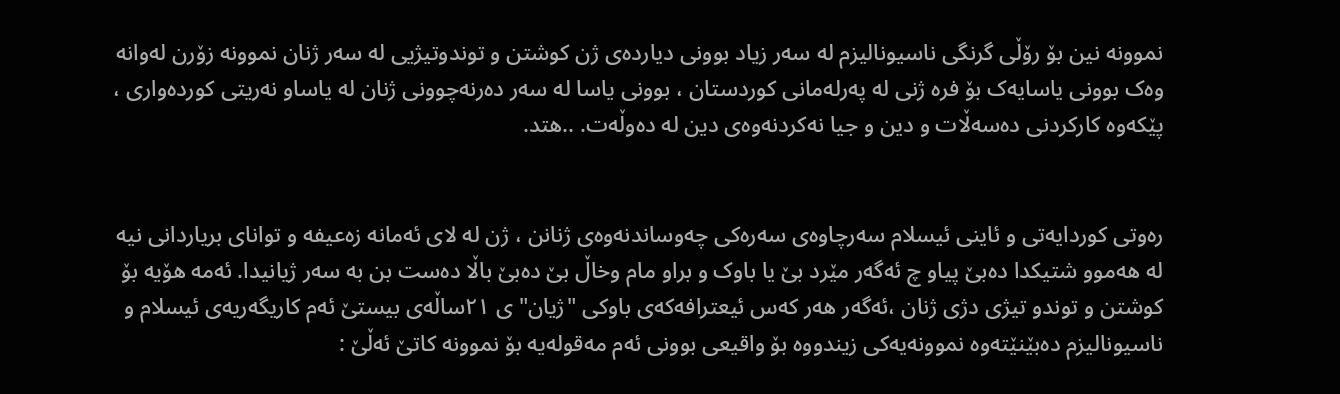نموونە نین بۆ رۆڵی گرنگی ناسیونالیزم لە سەر زیاد بوونی دیاردەی ژن کوشتن و توندوتیژیی لە سەر ژنان نموونە زۆرن لەوانە وەک بوونی یاسایەک بۆ فرە ژنی لە پەرلەمانی کوردستان ، بوونی یاسا لە سەر دەرنەچوونی ژنان لە یاساو نەریتی کوردەواری ، پێکەوە کارکردنی دەسەڵات و دین و جیا نەکردنەوەی دین لە دەوڵەت. ..ھتد.


رەوتی کوردایەتی و ئاینی ئیسلام سەرچاوەی سەرەکی چەوساندنەوەی ژنانن ، ژن لە لای ئەمانە زەعیفە و توانای بریاردانی نیە لە ھەموو شتیکدا دەبێ پیاو چ ئەگەر مێرد بێ یا باوک و براو مام وخاڵ بێ دەبێ باڵا دەست بن بە سەر ژیانیدا. ئەمە ھۆیە بۆ کوشتن و توندو تیژی دژی ژنان ،ئەگەر ھەر کەس ئیعترافەکەی باوکی "ژیان" ی ٢١ساڵەی بیستێ ئەم کاریگەریەی ئیسلام و ناسیونالیزم دەبێنێتەوە نموونەیەکی زیندووە بۆ واقیعی بوونی ئەم مەقولەیە بۆ نموونە کاتێ ئەڵێ :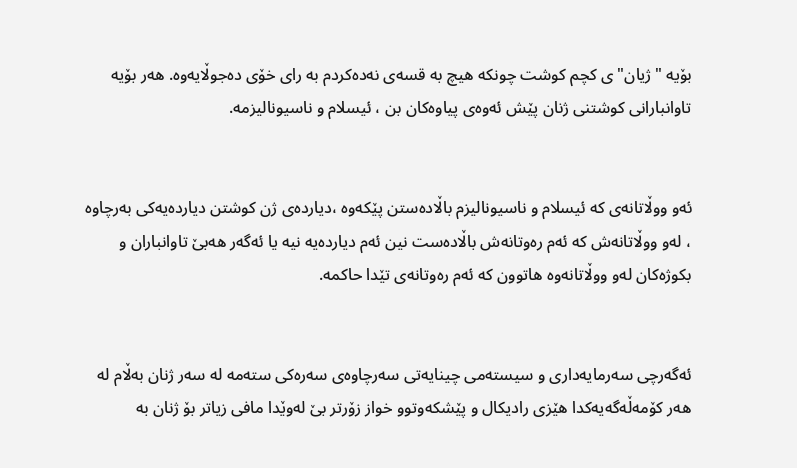بۆیە " ژیان" ی کچم کوشت چونکە ھیچ بە قسەی نەدەکردم بە رای خۆی دەجوڵایەوە. ھەر بۆیە تاوانبارانی کوشتنی ژنان پێش ئەوەی پیاوەکان بن ، ئیسلام و ناسیونالیزمە.


ئەو ووڵاتانەی کە ئیسلام و ناسیونالیزم باڵادەستن پێکەوە ،دیاردەی ژن کوشتن دیاردەیەکی بەرچاوە ، لەو ووڵاتانەش کە ئەم رەوتانەش باڵادەست نین ئەم دیاردەیە نیە یا ئەگەر ھەبێ تاوانباران و بکوژەکان لەو ووڵاتانەوە ھاتوون کە ئەم رەوتانەی تێدا حاکمە.


ئەگەرچی سەرمایەداری و سیستەمی چینایەتی سەرچاوەی سەرەکی ستەمە لە سەر ژنان بەڵام لە ھەر کۆمەڵەگەیەکدا ھێزی رادیکال و پێشکەوتوو خواز زۆرتر بێ لەوێدا مافی زیاتر بۆ ژنان بە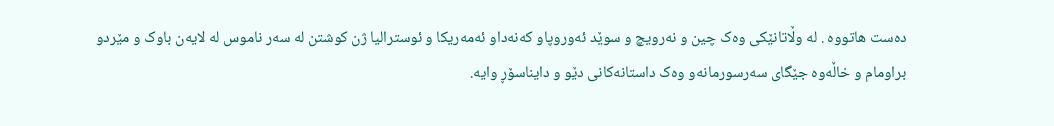دەست ھاتووە . لە وڵاتانێکی وەک چین و نەرویچ و سوێد ئەوروپاو کەنەداو ئەمەریکا و ئوسترالیا ژن کوشتن لە سەر ناموس لە لایەن باوک و مێردو براومام و خاڵەوە جێگای سەرسورمانەو وەک داستانەکانی دێو و دایناسۆڕ وایە.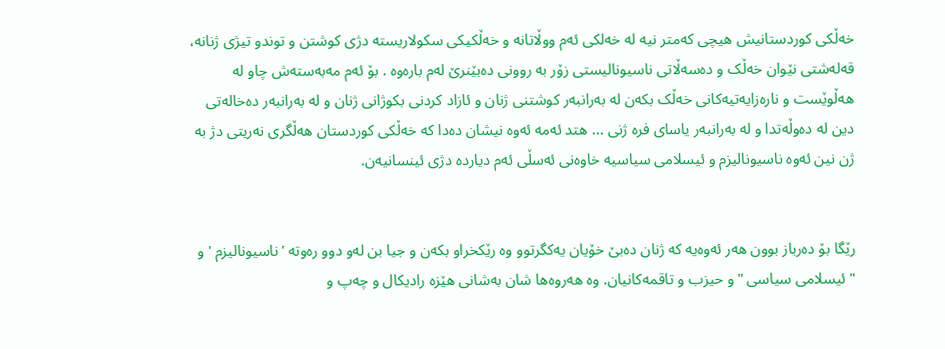خەڵکی کوردستانیش ھیچی کەمتر نیە لە خەلکی ئەم ووڵاتانە و خەڵکیکی سکولاریستە دژی کوشتن و توندو تیژی ژنانە، قەلەشتی نێوان خەڵک و دەسەڵاتی ناسیونالیستی زۆر بە روونی دەبێنرێ لەم بارەوە . بۆ ئەم مەبەستەش چاو لە ھەڵوێست و نارەزایەتیەکانی خەڵک بکەن لە بەرانبەر کوشتنی ژنان و ئازاد کردنی بکوژانی ژنان و لە بەرانبەر دەخالەتی دین لە دەوڵەتدا و لە بەرانبەر یاسای فرە ژنی ... ھتد ئەمە ئەوە نیشان دەدا کە خەڵکی کوردستان ھەڵگری نەریتی دژ بە ژن نین ئەوە ناسیونالیزم و ئیسلامی سیاسیە خاوەنی ئەسڵی ئەم دیاردە دژی ئینسانیەن.


رێگا بۆ دەرباز بوون ھەر ئەوەیە کە ژنان دەبێ خۆیان یەکگرتوو وە رێکخراو بکەن و جیا بن لەو دوو رەوتە 'ناسیونالیزم ' و " ئیسلامی سیاسی "و حیزب و تاقمەکانیان. وە ھەروەھا شان بەشانی ھێزە رادیکال و چەپ و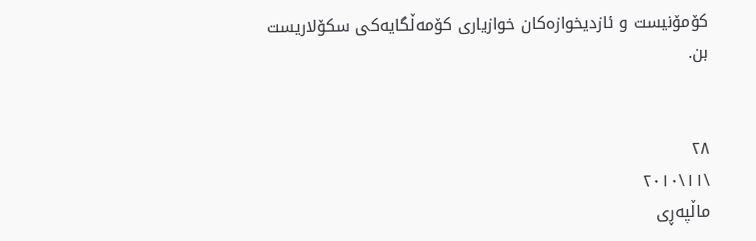کۆمۆنیست و ئازدیخوازەکان خوازیاری کۆمەڵگایەکی سکۆلاریست بن.


٢٨
\١١\٢٠١٠
ماڵپه‌ڕی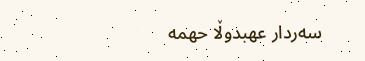سه‌ردار عهبدوڵا حهمه